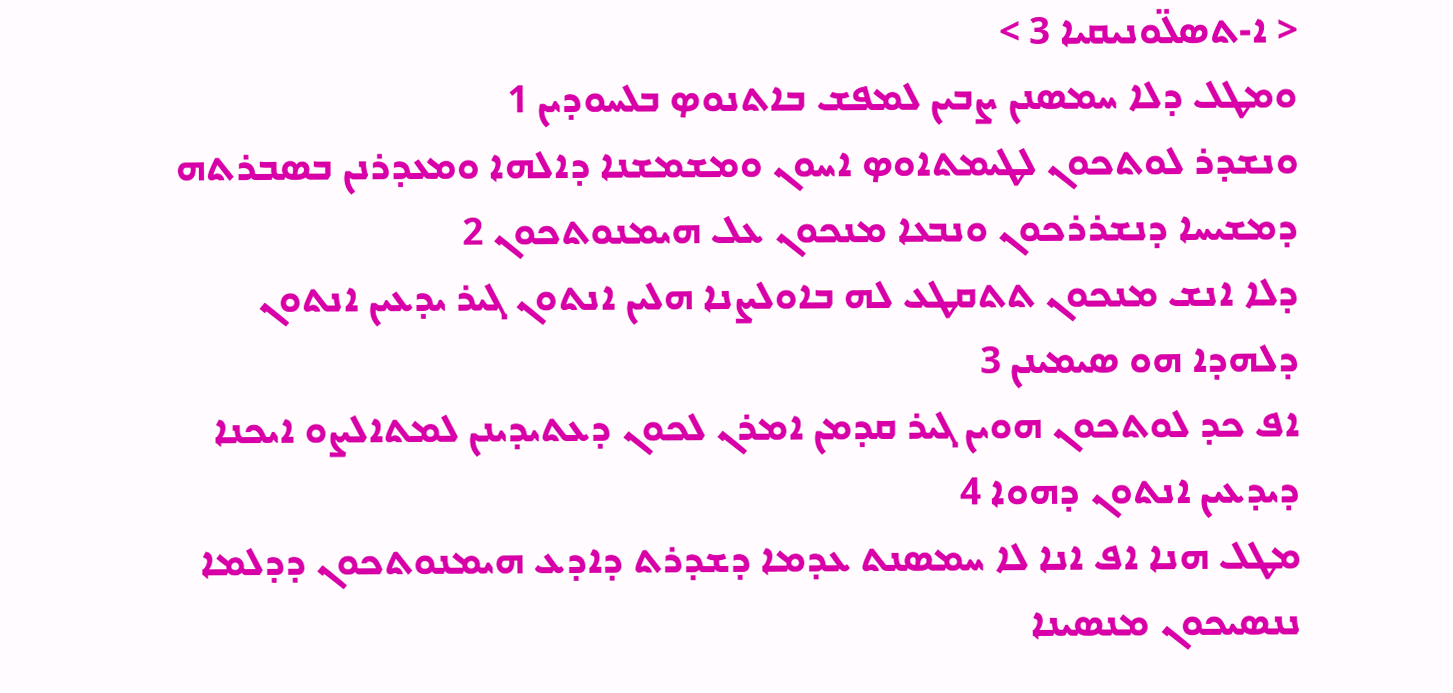< ܐ-ܬܣܠ̈ܘܢܝܩܝܐ 3 >
ܘܡܛܠ ܕܠܐ ܚܡܤܢܢ ܨܒܝܢ ܠܡܦܫ ܒܐܬܢܘܤ ܒܠܚܘܕܝܢ 1
ܘܢܫܕܪ ܠܘܬܟܘܢ ܠܛܝܡܬܐܘܤ ܐܚܘܢ ܘܡܫܡܫܢܐ ܕܐܠܗܐ ܘܡܥܕܪܢܢ ܒܤܒܪܬܗ ܕܡܫܝܚܐ ܕܢܫܪܪܟܘܢ ܘܢܒܥܐ ܡܢܟܘܢ ܥܠ ܗܝܡܢܘܬܟܘܢ 2
ܕܠܐ ܐܢܫ ܡܢܟܘܢ ܬܬܩܛܥ ܠܗ ܒܐܘܠܨܢܐ ܗܠܝܢ ܐܢܬܘܢ ܓܝܪ ܝܕܥܝܢ ܐܢܬܘܢ ܕܠܗܕܐ ܗܘ ܤܝܡܝܢܢ 3
ܐܦ ܟܕ ܠܘܬܟܘܢ ܗܘܝܢ ܓܝܪ ܩܕܡܢ ܐܡܪܢ ܠܟܘܢ ܕܥܬܝܕܝܢܢ ܠܡܬܐܠܨܘ ܐܝܟܢܐ ܕܝܕܥܝܢ ܐܢܬܘܢ ܕܗܘܐ 4
ܡܛܠ ܗܢܐ ܐܦ ܐܢܐ ܠܐ ܚܡܤܢܬ ܥܕܡܐ ܕܫܕܪܬ ܕܐܕܥ ܗܝܡܢܘܬܟܘܢ ܕܕܠܡܐ ܢܢܤܝܟܘܢ ܡܢܤܝܢܐ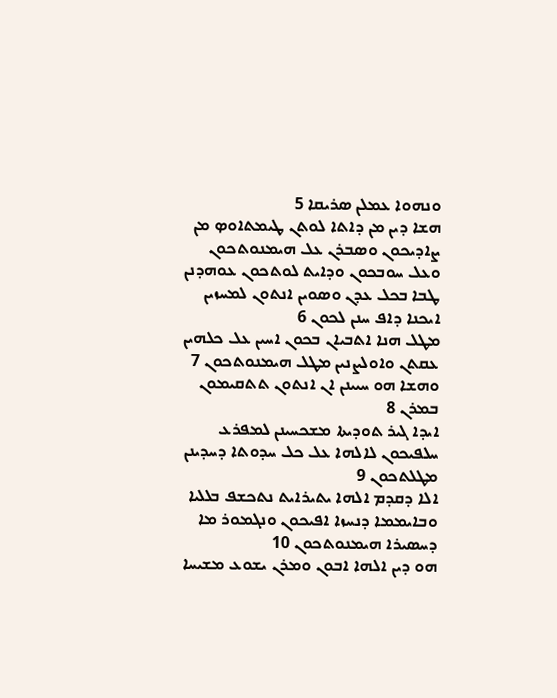ܘܢܗܘܐ ܥܡܠܢ ܤܪܝܩܐ 5
ܗܫܐ ܕܝܢ ܡܢ ܕܐܬܐ ܠܘܬܢ ܛܝܡܬܐܘܤ ܡܢ ܨܐܕܝܟܘܢ ܘܤܒܪܢ ܥܠ ܗܝܡܢܘܬܟܘܢ ܘܥܠ ܚܘܒܟܘܢ ܘܕܐܝܬ ܠܘܬܟܘܢ ܥܘܗܕܢܢ ܛܒܐ ܒܟܠ ܥܕܢ ܘܤܘܝܢ ܐܢܬܘܢ ܠܡܚܙܝܢ ܐܝܟܢܐ ܕܐܦ ܚܢܢ ܠܟܘܢ 6
ܡܛܠ ܗܢܐ ܐܬܒܝܐܢ ܒܟܘܢ ܐܚܝܢ ܥܠ ܟܠܗܝܢ ܥܩܬܢ ܘܐܘܠܨܢܝܢ ܡܛܠ ܗܝܡܢܘܬܟܘܢ 7
ܘܗܫܐ ܗܘ ܚܝܝܢܢ ܐܢ ܐܢܬܘܢ ܬܬܩܝܡܘܢ ܒܡܪܢ 8
ܐܝܕܐ ܓܝܪ ܬܘܕܝܬܐ ܡܫܟܚܝܢܢ ܠܡܦܪܥ ܚܠܦܝܟܘܢ ܠܐܠܗܐ ܥܠ ܟܠ ܚܕܘܬܐ ܕܚܕܝܢܢ ܡܛܠܬܟܘܢ 9
ܐܠܐ ܕܩܕܡ ܐܠܗܐ ܝܬܝܪܐܝܬ ܢܬܟܫܦ ܒܠܠܝܐ ܘܒܐܝܡܡܐ ܕܢܚܙܐ ܐܦܝܟܘܢ ܘܢܓܡܘܪ ܡܐ ܕܚܤܝܪܐ ܗܝܡܢܘܬܟܘܢ 10
ܗܘ ܕܝܢ ܐܠܗܐ ܐܒܘܢ ܘܡܪܢ ܝܫܘܥ ܡܫܝܚܐ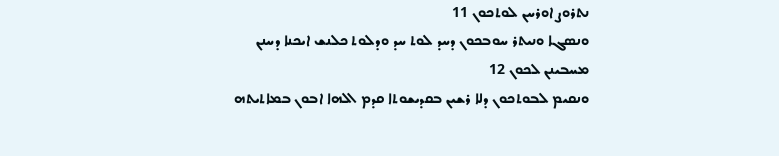ܢܬܪܘܨ ܐܘܪܚܢ ܠܘܬܟܘܢ 11
ܘܢܤܓܐ ܘܢܝܬܪ ܚܘܒܟܘܢ ܕܚܕ ܠܘܬ ܚܕ ܘܕܠܘܬ ܟܠܢܫ ܐܝܟܢܐ ܕܚܢܢ ܡܚܒܝܢܢ ܠܟܘܢ 12
ܘܢܩܝܡ ܠܒܘܬܟܘܢ ܕܠܐ ܪܫܝܢ ܒܩܕܝܫܘܬܐ ܩܕܡ ܐܠܗܐ ܐܒܘܢ ܒܡܐܬܝܬܗ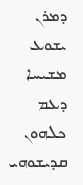ܕܡܪܢ ܝܫܘܥ ܡܫܝܚܐ ܕܥܡ ܟܠܗܘܢ ܩܕܝܫܘܗܝ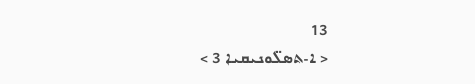13
< ܐ-ܬܣܠ̈ܘܢܝܩܝܐ 3 >